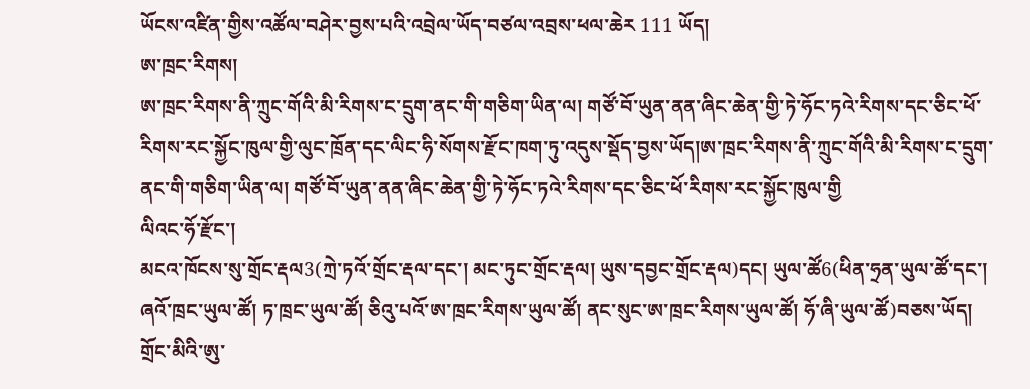ཡོངས་འཛིན་གྱིས་འཚོལ་བཤེར་བྱས་པའི་འབྲེལ་ཡོད་བཙལ་འབྲས་ཕལ་ཆེར 111 ཡོད།
ཨ་ཁྲང་རིགས།
ཨ་ཁྲང་རིགས་ནི་ཀྲུང་གོའི་མི་རིགས་ང་དྲུག་ནང་གི་གཅིག་ཡིན་ལ། གཙོ་བོ་ཡུན་ནན་ཞིང་ཆེན་གྱི་ཏེ་ཧོང་ཏའེ་རིགས་དང་ཅིང་ཕོ་རིགས་རང་སྐྱོང་ཁུལ་གྱི་ལུང་ཁྲོན་དང་ལིང་ཧི་སོགས་རྫོང་ཁག་ཏུ་འདུས་སྡོད་བྱས་ཡོད།ཨ་ཁྲང་རིགས་ནི་ཀྲུང་གོའི་མི་རིགས་ང་དྲུག་ནང་གི་གཅིག་ཡིན་ལ། གཙོ་བོ་ཡུན་ནན་ཞིང་ཆེན་གྱི་ཏེ་ཧོང་ཏའེ་རིགས་དང་ཅིང་ཕོ་རིགས་རང་སྐྱོང་ཁུལ་གྱི
ལིའང་ཧོ་རྫོང་།
མངའ་ཁོངས་སུ་གྲོང་རྡལ3(ཀྲེ་ཏའོ་གྲོང་རྡལ་དང་། མང་ཏུང་གྲོང་རྡལ། ཡུས་དབྱང་གྲོང་རྡལ)དང། ཡུལ་ཚོ6(ཕིན་ཧྲན་ཡུལ་ཚོ་དང་། ཞའོ་ཁྲང་ཡུལ་ཚོ། ཏ་ཁྲང་ཡུལ་ཚོ། ཅིའུ་པའོ་ཨ་ཁྲང་རིགས་ཡུལ་ཚོ། ནང་སུང་ཨ་ཁྲང་རིགས་ཡུལ་ཚོ། ཧོ་ཞི་ཡུལ་ཚོ)བཅས་ཡོད། གྲོང་མིའི་ཨུ་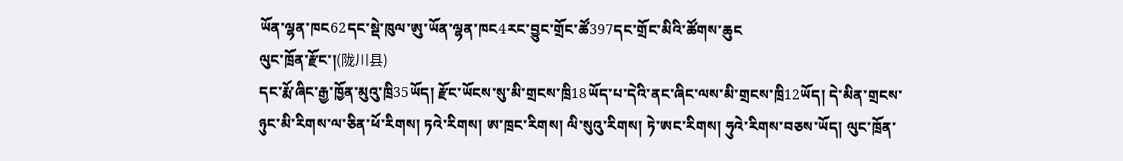ཡོན་ལྷན་ཁང62དང་སྡེ་ཁུལ་ཨུ་ཡོན་ལྷན་ཁང4རང་བྱུང་གྲོང་ཚོ397དང་གྲོང་མིའི་ཚོགས་ཆུང
ལུང་ཁྲོན་རྫོང་།(陇川县)
དང་རྨོ་ཞིང་རྒྱ་ཁྱོན་མུའུ་ཁྲི35ཡོད། རྫོང་ཡོངས་སུ་མི་གྲངས་ཁྲི18ཡོད་པ་དེའི་ནང་ཞིང་ལས་མི་གྲངས་ཁྲི12ཡོད། དེ་མིན་གྲངས་ཉུང་མི་རིགས་ལ་ཅིན་ཕོ་རིགས། ཏའེ་རིགས། ཨ་ཁྲང་རིགས། ལི་སུའུ་རིགས། ཏེ་ཨང་རིགས། ཧུའེ་རིགས་བཅས་ཡོད། ལུང་ཁྲོན་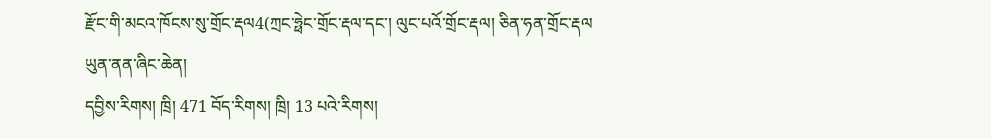རྫོང་གི་མངའ་ཁོངས་སུ་གྲོང་རྡལ4(ཀྲང་ཧྥེང་གྲོང་རྡལ་དང་། ལུང་པའོ་གྲོང་རྡལ། ཅིན་ཧན་གྲོང་རྡལ
ཡུན་ནན་ཞིང་ཆེན།
དབྱིས་རིགས། ཁྲི། 471 བོད་རིགས། ཁྲི། 13 པའེ་རིགས།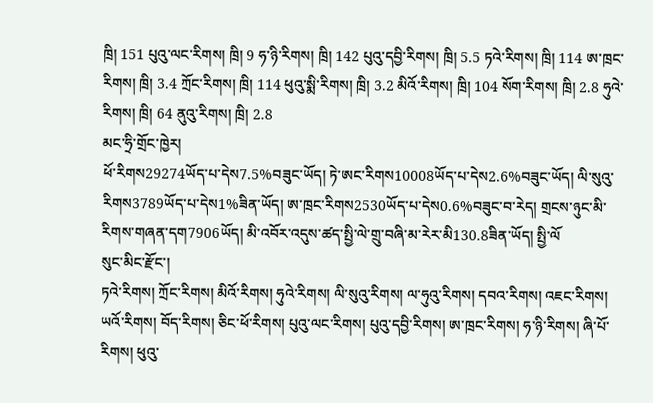ཁྲི། 151 པུའུ་ལང་རིགས། ཁྲི། 9 ཧ་ཉི་རིགས། ཁྲི། 142 པུའུ་དབྱི་རིགས། ཁྲི། 5.5 ཏའེ་རིགས། ཁྲི། 114 ཨ་ཁྲང་རིགས། ཁྲི། 3.4 ཀྲོང་རིགས། ཁྲི། 114 ཕུའུ་སྨི་རིགས། ཁྲི། 3.2 མིའོ་རིགས། ཁྲི། 104 སོག་རིགས། ཁྲི། 2.8 ཧུའེ་རིགས། ཁྲི། 64 ནུའུ་རིགས། ཁྲི། 2.8
མང་ཧྲི་གྲོང་ཁྱེར།
ཕོ་རིགས29274ཡོད་པ་དེས7.5%བཟུང་ཡོད། ཏེ་ཨང་རིགས10008ཡོད་པ་དེས2.6%བཟུང་ཡོད། ལི་སུའུ་རིགས3789ཡོད་པ་དེས1%ཟིན་ཡོད། ཨ་ཁྲང་རིགས2530ཡོད་པ་དེས0.6%བཟུང་བ་རེད། གྲངས་ཉུང་མི་རིགས་གཞན་དག7906ཡོད། མི་འབོར་འདུས་ཚད་སྤྱི་ལེ་གྲུ་བཞི་མ་རེར་མི130.8ཟིན་ཡོད། སྤྱི་ལོ
སུང་མིང་རྫོང་།
ཏའེ་རིགས། ཀྲོང་རིགས། མིའོ་རིགས། ཧུའེ་རིགས། ལི་སུའུ་རིགས། ལ་ཧུའུ་རིགས། དབའ་རིགས། འཇང་རིགས། ཡའོ་རིགས། བོད་རིགས། ཅིང་ཕོ་རིགས། པུའུ་ལང་རིགས། པུའུ་དབྱི་རིགས། ཨ་ཁྲང་རིགས། ཧ་ཉི་རིགས། ཞི་པོ་རིགས། ཕུའུ་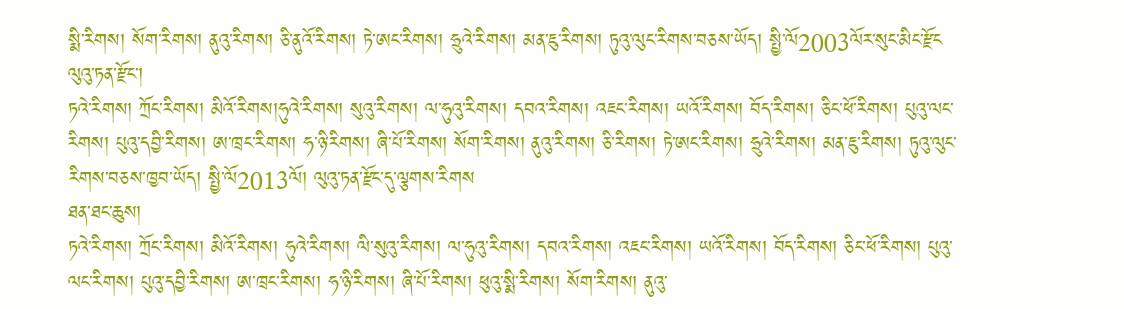སྨི་རིགས། སོག་རིགས། ནུའུ་རིགས། ཅི་ནུའོ་རིགས། ཏེ་ཨང་རིགས། ཧྲུའེ་རིགས། མན་ཇུ་རིགས། ཏུའུ་ལུང་རིགས་བཅས་ཡོད། སྤྱི་ལོ2003ལོར་སུང་མིང་རྫོང
ལུའུ་ཏན་རྫོང་།
ཏའེ་རིགས། ཀྲོང་རིགས། མིའོ་རིགས།ཧུའེ་རིགས། སུའུ་རིགས། ལ་ཧུའུ་རིགས། དབའ་རིགས། འཇང་རིགས། ཡའོ་རིགས། བོད་རིགས། ཅིང་ཕོ་རིགས། པུའུ་ལང་རིགས། པུའུ་དབྱི་རིགས། ཨ་ཁྲང་རིགས། ཧ་ཉི་རིགས། ཞི་པོ་རིགས། སོག་རིགས། ནུའུ་རིགས། ཅི་རིགས། ཏེ་ཨང་རིགས། ཧྲུའེ་རིགས། མན་ཇུ་རིགས། ཏུའུ་ལུང་རིགས་བཅས་ཁྱབ་ཡོད། སྤྱི་ལོ2013ལོ། ལུའུ་ཏན་རྫོང་དུ་ལྕགས་རིགས
ཐན་ཐང་ཆུས།
ཏའེ་རིགས། ཀྲོང་རིགས། མིའོ་རིགས། ཧུའེ་རིགས། ལི་སུའུ་རིགས། ལ་ཧུའུ་རིགས། དབའ་རིགས། འཇང་རིགས། ཡའོ་རིགས། བོད་རིགས། ཅིང་ཕོ་རིགས། པུའུ་ལང་རིགས། པུའུ་དབྱི་རིགས། ཨ་ཁྲང་རིགས། ཧ་ཉི་རིགས། ཞི་པོ་རིགས། ཕུའུ་སྨི་རིགས། སོག་རིགས། ནུའུ་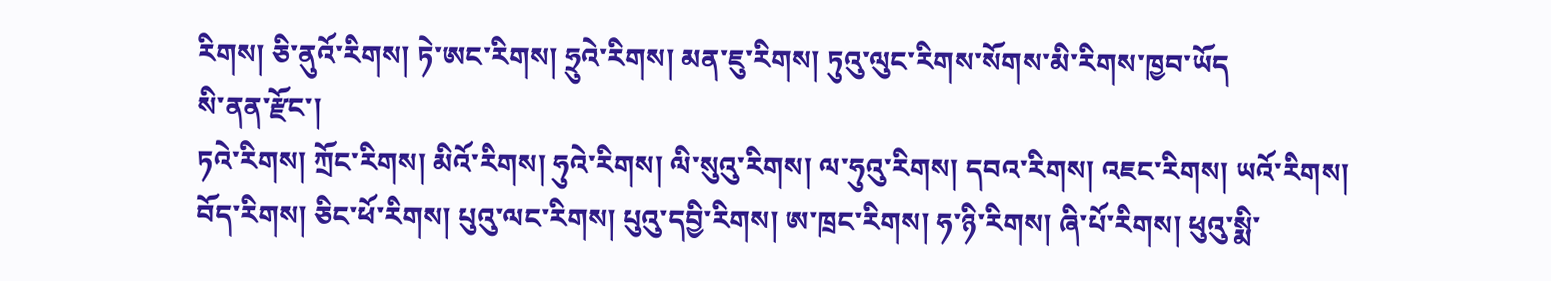རིགས། ཅི་ནུའོ་རིགས། ཏེ་ཨང་རིགས། ཧྲུའེ་རིགས། མན་ཇུ་རིགས། ཏུའུ་ལུང་རིགས་སོགས་མི་རིགས་ཁྱབ་ཡོད
སི་ནན་རྫོང་།
ཏའེ་རིགས། ཀྲོང་རིགས། མིའོ་རིགས། ཧུའེ་རིགས། ལི་སུའུ་རིགས། ལ་ཧུའུ་རིགས། དབའ་རིགས། འཇང་རིགས། ཡའོ་རིགས། བོད་རིགས། ཅིང་ཕོ་རིགས། པུའུ་ལང་རིགས། པུའུ་དབྱི་རིགས། ཨ་ཁྲང་རིགས། ཧ་ཉི་རིགས། ཞི་པོ་རིགས། ཕུའུ་སྨི་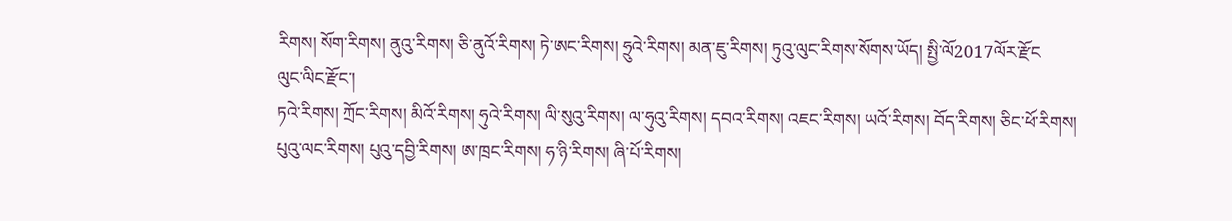རིགས། སོག་རིགས། ནུའུ་རིགས། ཅི་ནུའོ་རིགས། ཏེ་ཨང་རིགས། ཧྲུའེ་རིགས། མན་ཇུ་རིགས། ཏུའུ་ལུང་རིགས་སོགས་ཡོད། སྤྱི་ལོ2017ལོར་རྫོང
ལུང་ལིང་རྫོང་།
ཏའེ་རིགས། ཀྲོང་རིགས། མིའོ་རིགས། ཧུའེ་རིགས། ལི་སུའུ་རིགས། ལ་ཧུའུ་རིགས། དབའ་རིགས། འཇང་རིགས། ཡའོ་རིགས། བོད་རིགས། ཅིང་ཕོ་རིགས། པུའུ་ལང་རིགས། པུའུ་དབྱི་རིགས། ཨ་ཁྲང་རིགས། ཧ་ཉི་རིགས། ཞི་པོ་རིགས།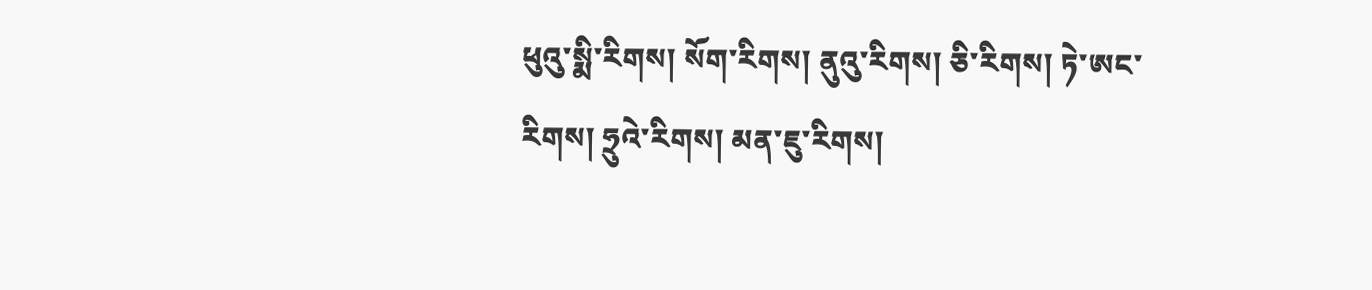ཕུའུ་སྨི་རིགས། སོག་རིགས། ནུའུ་རིགས། ཅི་རིགས། ཏེ་ཨང་རིགས། ཧྲུའེ་རིགས། མན་ཇུ་རིགས།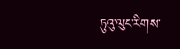ཏུའུ་ལུང་རིགས་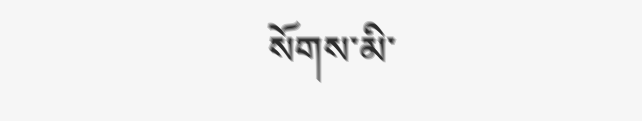སོགས་མི་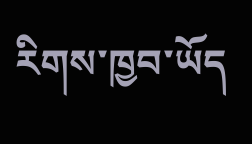རིགས་ཁྱབ་ཡོད